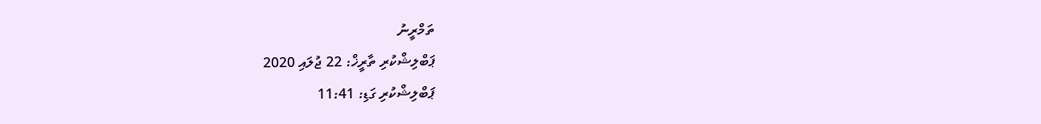ތަމްރީނު
ޕަބްލިޝްކުރި ތާރީޚް: 22 ޖުލައި 2020
ޕަބްލިޝްކުރި ގަޑި: 11:41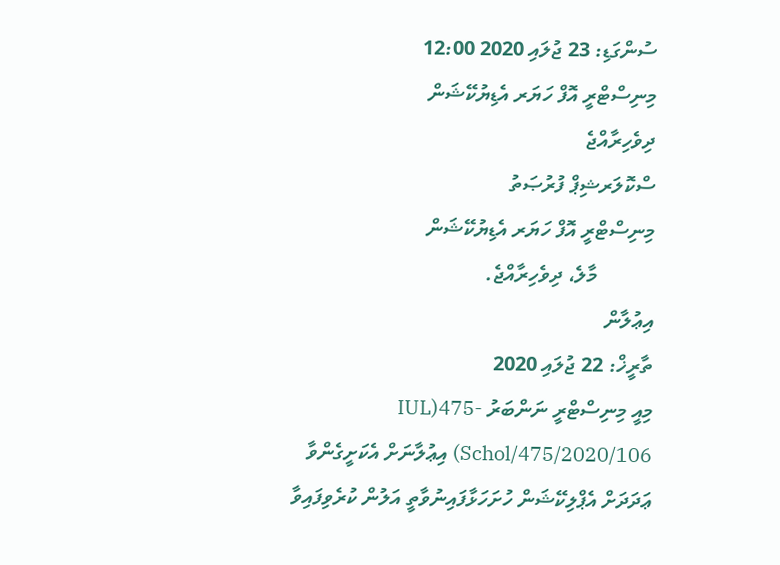ސުންގަޑި: 23 ޖުލައި 2020 12:00
މިނިސްޓްރީ އޮފް ހަޔަރ އެޑިޔުކޭޝަން
ދިވެހިރާއްޖެ
ސްކޮލަރޝިޕް ފުރުޞަތު
މިނިސްޓްރީ އޮފް ހަޔަރ އެޑިޔުކޭޝަން
           މާލެ، ދިވެހިރާއްޖެ.
އިޢުލާން
ތާރީޚް: 22 ޖުލައި 2020
މިއީ މިނިސްޓްރީ ނަންބަރު IUL)475-Schol/475/2020/106) އިޢުލާނަށް އެކަށީގެންވާ ޢަދަދަށް އެޕްލިކޭޝަން ހުށަހަޅާފައިނުވާތީ އަލުން ކުރެވިފައިވާ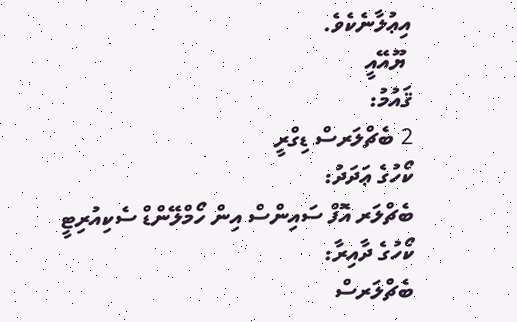އިޢުލާނެކެވެ.
 ޔޫއޭއީ
ޤައުމު:
2 ބެޗްލަރސް ޑިގްރީ
ކޯހުގެ ޢަދަދު:
ބެޗްލަރ އޮފް ސައިންސް އިން ހޯމްލޭންޑް ސެކިއުރިޓީ
ކޯހުގެ ދާއިރާ:
ބެޗްލަރސް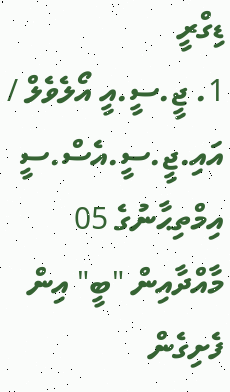ޑިގްރީ
1. ޖީ.ސީ.އީ އޯލެވެލް / އައި.ޖީ.ސީ.އެސް.ސީ އިމްތިޙާނުގެ 05 މާއްދާއިން "ބީ" އިން ފެށިގެން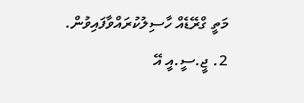މަތީ ގްރޭޑެއް ހާސިލުކުރައްވާފައިވުން.
2. ޖީ.ސީ.އީ އޭ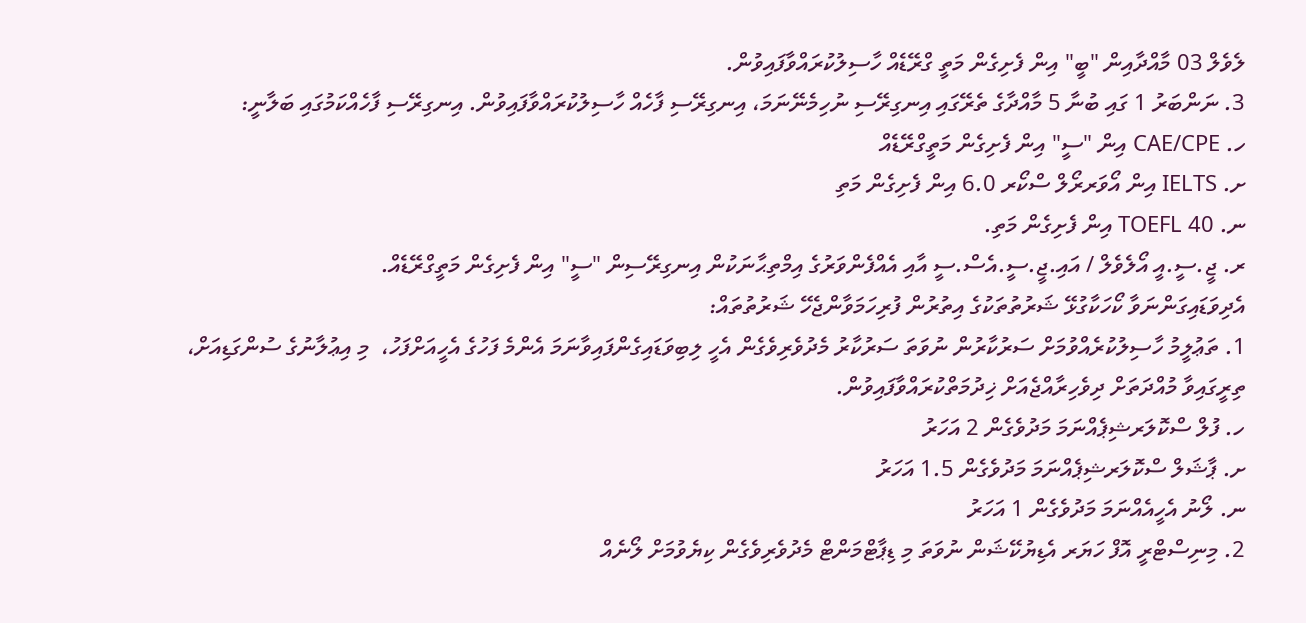ލެވެލް 03 މާއްދާއިން "ބީ" އިން ފެށިގެން މަތީ ގްރޭޑެއް ހާސިލުކުރައްވާފައިވުން.
3. ނަންބަރު 1 ގައި ބުނާ 5 މާއްދާގެ ތެރޭގައި އިނގިރޭސި ނުހިމެނޭނަމަ، އިނގިރޭސި ފާހެއް ހާސިލުކުރައްވާފައިވުން. އިނގިރޭސި ފާހެއްކަމުގައި ބަލާނީ:
ހ. CAE/CPE އިން "ސީ" އިން ފެށިގެން މަތީގްރޭޑެއް
ށ. IELTS އިން އޯވަރރޯލް ސްކޯރ 6.0 އިން ފެށިގެން މަތި
ނ. TOEFL 40 އިން ފެށިގެން މަތި.
ރ. ޖީ.ސީ.އީ އޯލެވެލް / އައި.ޖީ.ސީ.އެސް.ސީ އާއި އެއްފެންވަރުގެ އިމްތިޙާނަކުން އިނގިރޭސިން "ސީ" އިން ފެށިގެން މަތީގްރޭޑެއް.
އެދިވަޑައިގަންނަވާ ކޯހަކާގުޅޭ ޝަރުތުތަކުގެ އިތުރުން ފުރިހަމަވާންޖެހޭ ޝަރުތުތައް:
1. ތަޢުލީމު ހާސިލުކުރެއްވުމަށް ސަރުކާރުން ނުވަތަ ސަރުކާރު މެދުވެރިވެގެން އެހީ ލިބިވަޑައިގެންފައިވާނަމަ އެންމެ ފަހުގެ އެހީއަށްފަހު،  މި އިޢުލާނުގެ ސުންގަޑިއަށް، ތިރީގައިވާ މުއްދަތަށް ދިވެހިރާއްޖެއަށް ޚިދުމަތްކުރައްވާފައިވުން.
ހ. ފުލް ސްކޮލަރޝިޕެއްނަމަ މަދުވެގެން 2 އަހަރު
ށ. ޕާޝަލް ސްކޮލަރޝިޕެއްނަމަ މަދުވެގެން 1.5 އަހަރު
ނ. ލޯނު އެހީއެއްނަމަ މަދުވެގެން 1 އަހަރު
2. މިނިސްޓްރީ އޮފް ހަޔަރ އެޑިޔުކޭޝަން ނުވަތަ މި ޑިޕާޓްމަންޓް މެދުވެރިވެގެން ކިޔެވުމަށް ލޯނެއް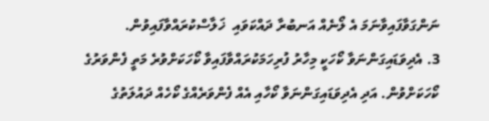ނަންގަވާފައިވާނަމަ އެ ލޯނެއް އަނބުރާ ދައްކަވައި  ޚަލާސްކުރައްވާފައިވުން.
3. އެދިވަޑައިގަންނަވާ ކޯހަކީ މިހާރު ފުރިހަމަކުރައްވާފައިވާ ކޯހަކަށްވުރެ މަތީ ފެންވަރުގެ ކޯހަކަށްވުން. އަދި އެދިވަޑައިގަންނަވާ ކޯހާއި އެއް ފެންވަރެއްގެ ކޯހެއް ދައުލަތުގެ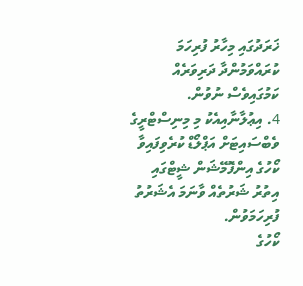ޚަރަދުގައި މިހާރު ފުރިހަމަ ކުރައްވަމުންދާ ދަރިވަރެއް ކަމުގައިވެސް ނުވުން.
4. އިޢުލާނާއިއެކު މި މިނިސްޓްރީގެ ވެބްސައިޓަށް އަޕްލޯޑް ކުރެވިފައިވާ ކޯހުގެ އިންފޮމޭޝަން ޝީޓްގައި އިތުރު ޝަރުތެއް ވާނަމަ އެޝަރުތު ފުރިހަމަވުން.
ކޯހުގެ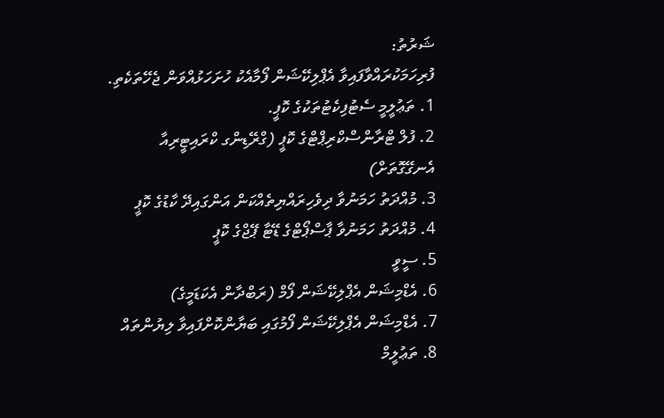ޝަރުތު:
ފުރިހަމަކުރައްވާފައިވާ އެޕްލިކޭޝަން ފޯމާއެކު ހުށަހަޅުއްވަން ޖެހޭތަކެތި.
1. ތަޢުލީމީ ސެޓުފިކެޓުތަކުގެ ކޮޕީ.
2. ފުލް ޓްރާންސްކްރިޕްޓްގެ ކޮޕީ (ގްރޭޑިންގ ކްރައިޓީރިއާ އެނގޭގޮތަށް)
3. މުއްދަތު ހަމަނުވާ ދިވެހިރައްޔިތެއްކަން އަންގައިދޭ ކާޑުގެ ކޮޕީ
4. މުއްދަތު ހަމަނުވާ ޕާސްޕޯޓްގެ ޑޭޓާ ޕޭޖްގެ ކޮޕީ
5. ސީވީ
6. އެޑްމިޝަން އެޕްލިކޭޝަން ފޯމް (ރަބްދާން އެކަޑަމީގެ)
7. އެޑްމިޝަން އެޕްލިކޭޝަން ފޯމުގައި ބަޔާންކޮށްފައިވާ ލިޔުންތައް
8. ތަޢުލީމް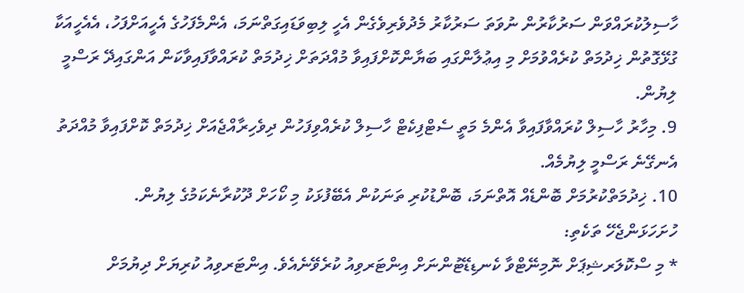ހާސިލުކުރައްވަން ސަރުކާރުން ނުވަތަ ސަރުކާރު މެދުވެރިވެގެން އެހީ ލިބިވަޑައިގަތްނަމަ، އެންމެފަހުގެ އެހީއަށްފަހު، އެއެހީއަކާ ގުޅޭގޮތުން ޚިދުމަތް ކުރެއްވުމަށް މި އިޢުލާންގައި ބަޔާންކޮށްފައިވާ މުއްދަތަށް ޚިދުމަތް ކުރައްވާފައިވާކަން އަންގައިދޭ ރަސްމީ ލިޔުން.
9. މިހާރު ހާސިލް ކުރައްވާފައިވާ އެންމެ މަތީ ސެޓްފިކެޓް ހާސިލް ކުރެއްވިފަހުން ދިވެހިރާއްޖެއަށް ޚިދުމަތް ކޮށްފައިވާ މުއްދަތު އެނގޭނެ ރަސްމީ ލިޔުމެއް.
10. ޚިދުމަތްކުރުމަށް ބޮންޑެއް އޮތްނަމަ، ބޮންޑުކުރި ތަނަކުން އެބޭފުޅަކު މި ކޯހަށް ދޫކުރާނެކަމުގެ ލިޔުން.
ހުށަހަޅަންޖެހޭ ތަކެތި:
* މި ސްކޮލަރޝިޕަށް ނޮމިނޭޓްވާ ކެނޑިޑޭޓުންނަށް އިންޓަރވިއު ކުރެވޭނެއެވެ. އިންޓަރވިއު ކުރިޔަށް ދިޔުމަށް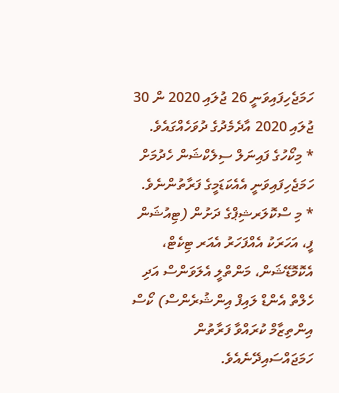ހަމަޖެހިފައިވަނީ 26 ޖުލައި 2020 ން 30 ޖުލައި 2020 އާދެމެދުގެ ދުވަހެއްގައެވެ.
* މިކޯހުގެ ފައިނަލް ސިލެކްޝަން ހެދުމަށް ހަމަޖެހިފައިވަނީ އެއެކަޑަމީގެ ފަރާތުންނެވެ.
* މި ސްކޮލަރޝިޕްގެ ދަށުން (ޓިއުޝަން ފީ، އަހަރަކު އެއްފަހަރު އެއަރ ޓިކެޓް، އެކޮމޮޑޭޝަން، މަންތްލީ އެލަވަންސް އަދި ހެލްތް އެންޑް ލައިފް އިންޝުރެންސް) ކޯސް އިންތިޒާމް ކުރައްވާ ފަރާތުން ހަމަޖައްސައިދޭނެއެވެ.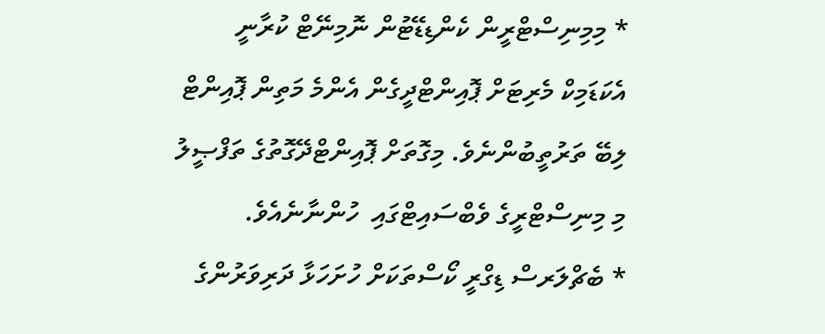* މިމިނިސްޓްރީން ކެންޑިޑޭޓުން ނޮމިނޭޓް ކުރާނީ އެކަޑަމިކް މެރިޓަށް ޕޮއިންޓްދީގެން އެންމެ މަތިން ޕޮއިންޓް ލިބޭ ތަރުތީބުންނެވެ. މިގޮތަށް ޕޮއިންޓްދޭގޮތުގެ ތަފްޞީލު މި މިނިސްޓްރީގެ ވެބްސައިޓްގައި  ހުންނާނެއެވެ.
* ބެޗްލަރސް ޑިގްރީ ކޯސްތަކަށް ހުށަހަޅާ ދަރިވަރުންގެ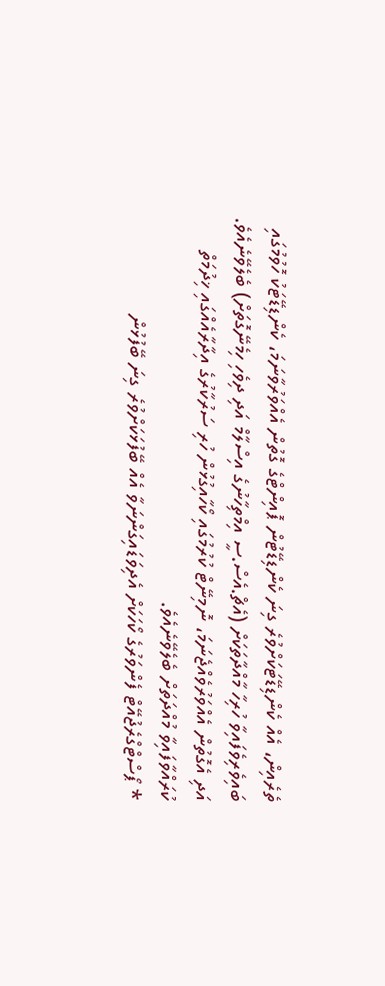ތެރެއިން، އެއް ކެންޑިޑޭޓަކަށްވުރެ ގިނަ ކެންޑިޑޭޓުން ޕޮއިންޓްގެ ގޮތުން އެއްވަރުވާނަމަ، ކެންޑިޑޭޓަކު ހޮވުމުގައި ބައިވެރިވެފައިވާ ހުރިހާ މާއްދާތަކަށް (އެޗް.އެސް.ސީ އިމްތިހާނުގެ އިސްލާމް އަދި ދިވެހި ހިމެނޭގޮތަށް) ބެލެވޭނެއެވެ. އަދި އެގޮތުން އެއްވަރުވެއްޖެނަމަ، ނޮމިނޭޓް ކުރުމުގައި ކޯހާއިގުޅުން ހުރި ސަރުކާރުގެ އިދާރާއެއްގައި ޚިދުމަތް ކުރައްވާފައިވާ މުއްދަތަށް ބެލެވޭނެއެވެ.
* ޕޯސްޓްގްރެޖުއޭޓް ފެންވަރުގެ ކޯހަކަށް އެދިވަޑައިގަންނަވާ އެއް ބޭފުޅަކަށްވުރެ ގިނަ ބޭފުޅުން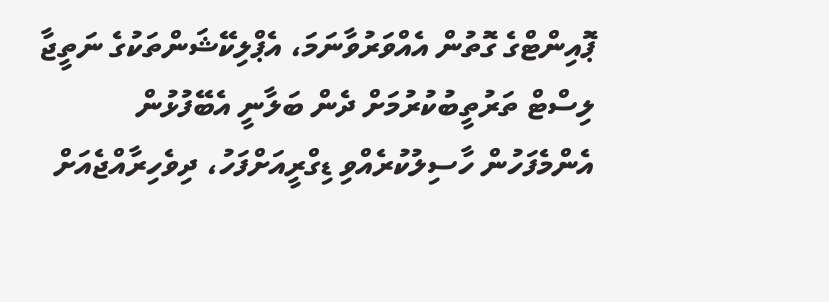ޕޮއިންޓްގެ ގޮތުން އެއްވަރުވާނަމަ، އެޕްލިކޭޝަންތަކުގެ ނަތީޖާ ލިސްޓް ތަރުތީބުކުރުމަށް ދެން ބަލާނީ އެބޭފުޅުން އެންމެފަހުން ހާސިލުކުރެއްވި ޑިގްރީއަށްފަހު، ދިވެހިރާއްޖެއަށް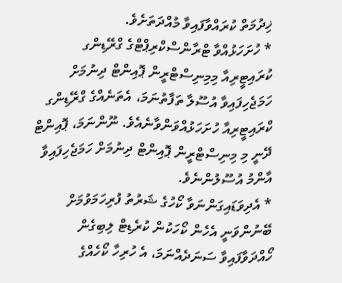ޚިދުމަތް ކުރައްވާފައިވާ މުއްދަތަށެވެ.
* ހުށަހަޅުއްވާ ޓްރާންސްކްރިޕްޓްގެ ގްރޭޑިންގ ކުރައިޓީރިއާ މިމިނިސްޓްރީން ޕޮއިންޓް ދިނުމަށް ހަމަޖެހިފައިވާ އުސޫލާ ތަފާތުނަމަ، އެތަނެއްގެ ގްރޭޑިންގ ކްރައިޓީރިއާ ހުށަހަޅުއްވަންވާނެއެވެ. ނޫންނަމަ، ޕޮއިންޓް ދޭނީ މި މިނިސްޓްރީން ޕޮއިންޓް ދިނުމަށް ހަމަޖެހިފައިވާ އާންމު އުސޫލުންނެވެ.
* އެދިވަޑައިގަންނަވާ ކޯހުގެ ޝަރުތު ފުރިހަމަވުމަށް ބޭނުންވަނީ އެހެން ކޯހަކުން ކުރެޑިޓް ލިބިގެން ހޯއްދަވާފައިވާ ސަނަދެއްނަމަ، އެ ހުރިހާ ކޯހެއްގެ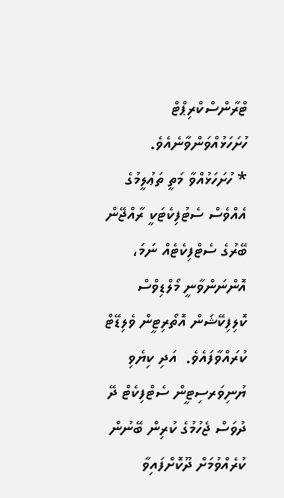ޓްރާންސްކްރިޕްޓް ހުށަހަޅުއްވަންވާނެއެވެ.
* ހުށަހަޅުއްވާ މަތީ ތަޢުލީމުގެ އެއްވެސް ސެޓުފިކެޓަކީ ރާއްޖޭން ބޭރުގެ ސެޓްފިކެޓެއް ނަމަ، އޮންނަންވާނީ މޯލްޑިވްސް ކޮލިފިކޭޝަން އޮތޯރިޓީން ވެލިޑޭޓް ކުރައްވާފައެވެ.  އަދި ކިޔެވި ޔުނިވަރސިޓީން ސެޓްފިކެޓް ދޭ ދުވަސް ޖެހުމުގެ ކުރިން ބޭނުން ކުރެއްވުމަށް ދޫކޮށްފައިވާ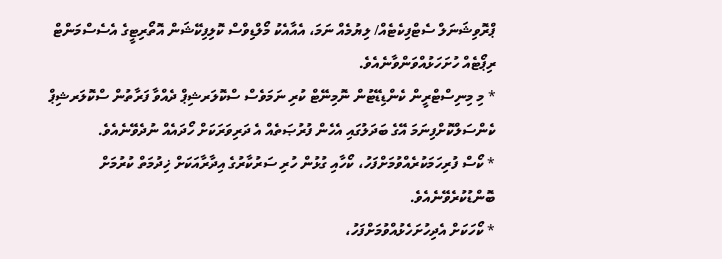ޕްރޮވިޝަނަލް ސެޓްފިކެޓެއް/ ލިޔުމެއް ނަމަ، އެއާއެކު މޯލްޑިވްސް ކޮލިފިކޭޝަން އޮތޯރިޓީގެ އެސެސްމަންޓް ރިޕޯޓެއް ހުށަހަޅުއްވަންވާނެއެވެ.
* މި މިނިސްޓްރީން ކެންޑިޑޭޓުން ނޮމިނޭޓް ކުރި ނަމަވެސް ސްކޮލަރޝިޕް ދެއްވާ ފަރާތުން ސްކޮލަރޝިޕް ކެންސަލްކޮށްފިނަމަ އޭގެ ބަދަލުގައި އެހެން ފުރުޞަތެއް އެ ދަރިވަރަކަށް ހޯދައެއް ނުދެވޭނެއެވެ.
* ކޯސް ފުރިހަމަކުރެއްވުމަށްފަހު، ކޯހާއި ގުޅުން ހުރި ސަރުކާރުގެ އިދާރާއަކަށް ޚިދުމަތް ކުރުމަށް ބޮންޑުކުރެވޭނެއެވެ.
* ކޯހަކަށް އެދިހުށަހެޅުއްވުމަށްފަހު،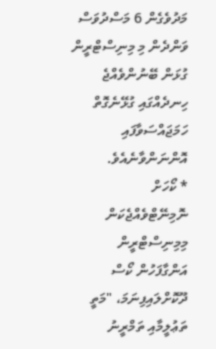މަދުވެގެން 6 މަސްދުވަސް ވަންދެން މި މިނިސްޓްރީން ގުޅަން ބޭނުންވެއްޖެ ހިނދެއްގައި ގުޅޭނެގޮތް ހަމަޖައްސަވާފައި އޮންނަންވާނެއެވެ.
* ކޯހަށް ނޮމިނޭޓްވެއްޖެކަން މިމިނިސްޓްރީން އަންގާފަހުން ކޯސް ދޫކޮށްލައިފިނަމަ، "މަތީ ތަޢުލީމާއި ތަމްރީނު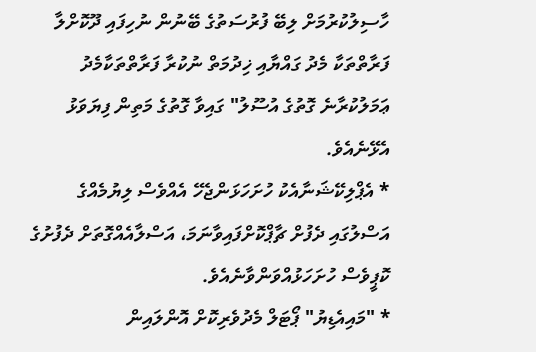ހާސިލުކުރުމަށް ލިބޭ ފުރުސަތުގެ ބޭނުން ނުހިފައި ދޫކޮށްލާ ފަރާތްތަކާ މެދު ގައްޔާއި ޚިދުމަތް ނުކުރާ ފަރާތްތަކާމެދު ޢަމަލުކުރާނެ ގޮތުގެ އުސޫލު" ގައިވާ ގޮތުގެ މަތިން ފިޔަވަޅު އެޅޭނެއެވެ.
* އެޕްލިކޭޝަނާއެކު ހުށަހަޅަންޖެހޭ އެއްވެސް ލިޔުމެއްގެ އަސްލުގައި ދެފުށް ޗާޕްކޮށްފައިވާނަމަ، އަސްލާއެއްގޮތަށް ދެފުށުގެ ކޮޕީވެސް ހުށަހަޅުއްވަންވާނެއެވެ.
* "މައިއެޑިޔު" ޕޯޓަލް މެދުވެރިކޮށް އޮންލައިން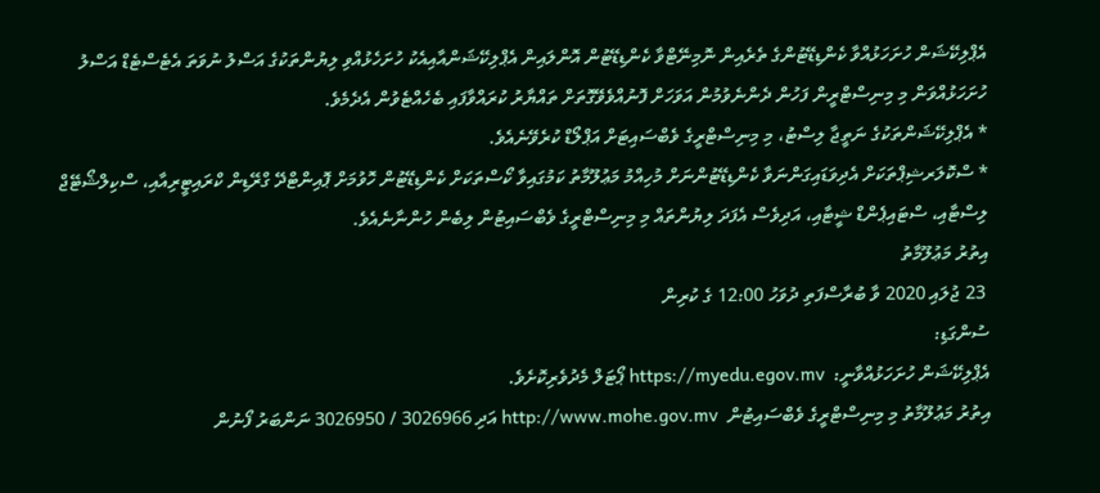އެޕްލިކޭޝަން ހުށަހަޅުއްވާ ކެންޑިޑޭޓުންގެ ތެރެއިން ނޮމިނޭޓްވާ ކެންޑިޑޭޓުން އޮންލައިން އެޕްލިކޭޝަންއާއިއެކު ހުށަހެޅުއްވި ލިޔުންތަކުގެ އަސްލު ނުވަތަ އެޓެސްޓެޑް އަސްލު ހުށަހަޅުއްވަން މި މިނިސްޓްރީން ފަހުން ދެންނެވުމުން އަވަހަށް ފޮނުއްވެވޭގޮތަށް ތައްޔާރު ކުރައްވާފައި ބެހެއްޓެވުން އެދެމެވެ.
* އެޕްލިކޭޝަންތަކުގެ ނަތީޖާ ލިސްޓު، މި މިނިސްޓްރީގެ ވެބްސައިޓަށް އަޕްލޯޑް ކުރެވޭނެއެވެ.
* ސްކޮލަރޝިޕްތަކަށް އެދިވަޑައިގަންނަވާ ކެންޑިޑޭޓުންނަށް މުހިއްމު މަޢުލޫމާތު ކަމުގައިވާ ކޯސްތަކަށް ކެންޑިޑޭޓުން ހޮވުމަށް ޕޮއިންޓްދޭ ގްރޭޑިން ކްރައިޓީރިއާއި، ސްކިލްޝޯޓޭޖް ލިސްޓާއި، ސްޓައިޕެންޑް ޝީޓާއި، އަދިވެސް އެފަދަ ލިޔުންތައް މި މިނިސްޓްރީގެ ވެބްސައިޓުން ލިބެން ހުންނާނެއެވެ.
އިތުރު މަޢުލޫމާތު
 23 ޖުލައި 2020 ވާ ބުރާސްފަތި ދުވަހު 12:00 ގެ ކުރިން
ސުންގަޑި:
އެޕްލިކޭޝަން ހުށަހަޅުއްވާނީ:  https://myedu.egov.mv ޕޯޓަލް މެދުވެރިކޮށެވެ.
އިތުރު މަޢުލޫމާތު މި މިނިސްޓްރީގެ ވެބްސައިޓުން  http://www.mohe.gov.mv އަދި 3026966 / 3026950 ނަންބަރު ފޯނުން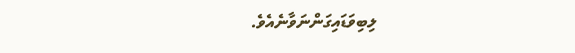ލިބިވަޑައިގަންނަވާނެއެވެ.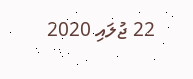22 ޖުލައި 2020